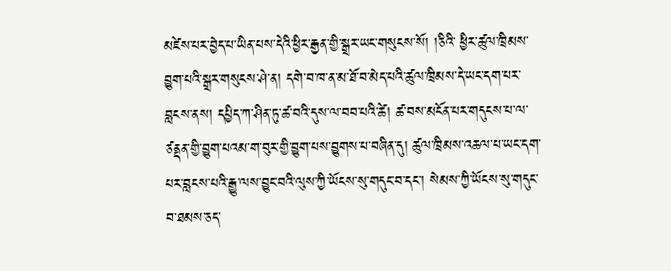མཛེས་པར་བྱེད་པ་ཡིན་པས་དེའི་ཕྱིར་རྒྱན་གྱི་སྒྲར་ཡང་གསུངས་སོ། །ཅིའི་ ཕྱིར་ཚུལ་ཁྲིམས་བྱུག་པའི་སྒྲར་གསུངས་ཤེ་ན། དགེ་བ་ཁ་ན་མ་ཐོ་བ་མེད་པའི་ཚུལ་ཁྲིམས་དེ་ཡང་དག་པར་བླངས་ནས། དཔྱིད་ཀ་ཤིན་ཏུ་ཚ་བའི་དུས་ལ་བབ་པའི་ཚེ། ཚ་བས་མངོན་པར་གདུངས་པ་ལ་ཙནྡན་གྱི་བྱུག་པའམ་ག་བུར་གྱི་བྱུག་པས་བྱུགས་པ་བཞིན་དུ། ཚུལ་ཁྲིམས་འཆལ་པ་ཡང་དག་པར་བླངས་པའི་རྒྱུ་ལས་བྱུང་བའི་ལུས་ཀྱི་ཡོངས་སུ་གདུང་བ་དང་། སེམས་ཀྱི་ཡོངས་སུ་གདུང་བ་ཐམས་ཅད་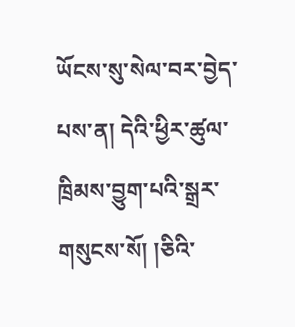ཡོངས་སུ་སེལ་བར་བྱེད་པས་ན། དེའི་ཕྱིར་ཚུལ་ཁྲིམས་བྱུག་པའི་སྒྲར་གསུངས་སོ། །ཅིའི་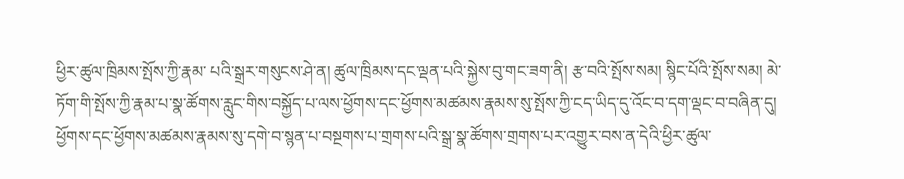ཕྱིར་ཚུལ་ཁྲིམས་སྤོས་ཀྱི་རྣམ་ པའི་སྒྲར་གསུངས་ཤེ་ན། ཚུལ་ཁྲིམས་དང་ལྡན་པའི་སྐྱེས་བུ་གང་ཟག་ནི། རྩ་བའི་སྤོས་སམ། སྙིང་པོའི་སྤོས་སམ། མེ་ཏོག་གི་སྤོས་ཀྱི་རྣམ་པ་སྣ་ཚོགས་རླུང་གིས་བསྐྱོད་པ་ལས་ཕྱོགས་དང་ཕྱོགས་མཚམས་རྣམས་སུ་སྤོས་ཀྱི་ངད་ཡིད་དུ་འོང་བ་དག་ལྡང་བ་བཞིན་དུ། ཕྱོགས་དང་ཕྱོགས་མཚམས་རྣམས་སུ་དགེ་བ་སྙན་པ་བསྔགས་པ་གྲགས་པའི་སྒྲ་སྣ་ཚོགས་གྲགས་པར་འགྱུར་བས་ན་དེའི་ཕྱིར་ཚུལ་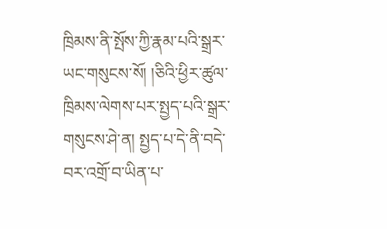ཁྲིམས་ནི་སྤོས་ཀྱི་རྣམ་པའི་སྒྲར་ཡང་གསུངས་སོ། །ཅིའི་ཕྱིར་ཚུལ་ཁྲིམས་ལེགས་པར་སྤྱད་པའི་སྒྲར་གསུངས་ཤེ་ན། སྤྱད་པ་དེ་ནི་བདེ་ བར་འགྲོ་བ་ཡིན་པ་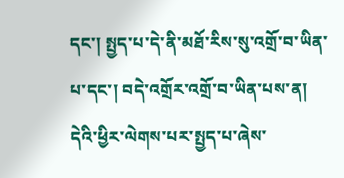དང་། སྤྱད་པ་དེ་ནི་མཐོ་རིས་སུ་འགྲོ་བ་ཡིན་པ་དང་། བདེ་འགྲོར་འགྲོ་བ་ཡིན་པས་ན། དེའི་ཕྱིར་ལེགས་པར་སྤྱད་པ་ཞེས་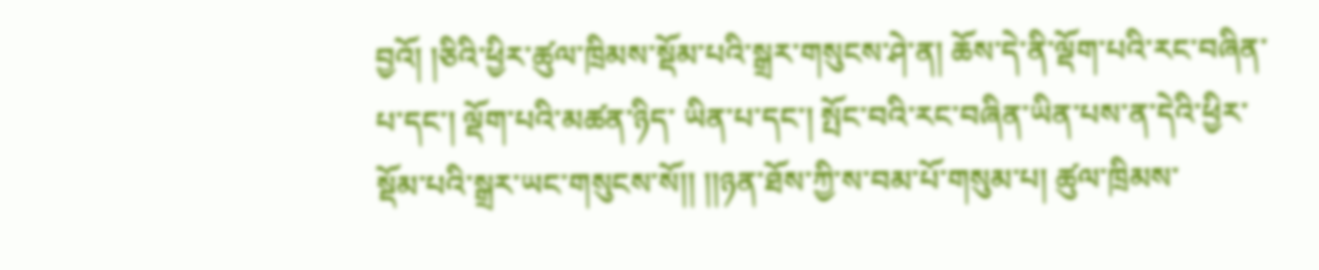བྱའོ། །ཅིའི་ཕྱིར་ཚུལ་ཁྲིམས་སྡོམ་པའི་སྒྲར་གསུངས་ཤེ་ན། ཆོས་དེ་ནི་ལྡོག་པའི་རང་བཞིན་པ་དང་། ལྡོག་པའི་མཚན་ཉིད་ ཡིན་པ་དང་། སྤོང་བའི་རང་བཞིན་ཡིན་པས་ན་དེའི་ཕྱིར་སྡོམ་པའི་སྒྲར་ཡང་གསུངས་སོ།། །།ཉན་ཐོས་ཀྱི་ས་བམ་པོ་གསུམ་པ། ཚུལ་ཁྲིམས་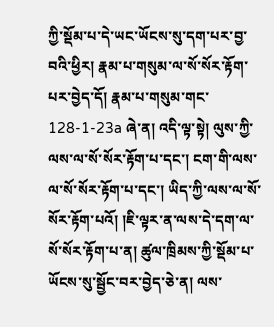ཀྱི་སྡོམ་པ་དེ་ཡང་ཡོངས་སུ་དག་པར་བྱ་བའི་ཕྱིར། རྣམ་པ་གསུམ་ལ་སོ་སོར་རྟོག་པར་བྱེད་དོ། རྣམ་པ་གསུམ་གང་ 128-1-23a ཞེ་ན། འདི་ལྟ་སྟེ། ལུས་ཀྱི་ལས་ལ་སོ་སོར་རྟོག་པ་དང་། ངག་གི་ལས་ལ་སོ་སོར་རྟོག་པ་དང་། ཡིད་ཀྱི་ལས་ལ་སོ་སོར་རྟོག་པའོ། །ཇི་ལྟར་ན་ལས་དེ་དག་ལ་སོ་སོར་རྟོག་པ་ན། ཚུལ་ཁྲིམས་ཀྱི་སྡོམ་པ་ཡོངས་སུ་སྦྱོང་བར་བྱེད་ཅེ་ན། ལས་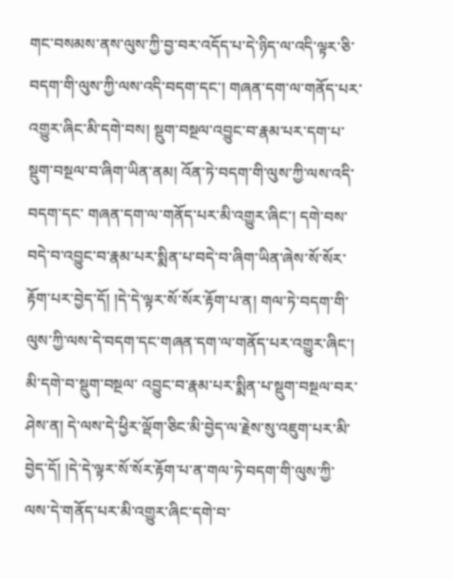གང་བསམས་ནས་ལུས་ཀྱི་བྱ་བར་འདོད་པ་དེ་ཉིད་ལ་འདི་ལྟར་ཅི་བདག་གི་ལུས་ཀྱི་ལས་འདི་བདག་དང་། གཞན་དག་ལ་གནོད་པར་འགྱུར་ཞིང་མི་དགེ་བས། སྡུག་བསྔལ་འབྱུང་བ་རྣམ་པར་དག་པ་སྡུག་བསྔལ་བ་ཞིག་ཡིན་ནམ། འོན་ཏེ་བདག་གི་ལུས་ཀྱི་ལས་འདི་བདག་དང་ གཞན་དག་ལ་གནོད་པར་མི་འགྱུར་ཞིང་། དགེ་བས་བདེ་བ་འབྱུང་བ་རྣམ་པར་སྨིན་པ་བདེ་བ་ཞིག་ཡིན་ཞེས་སོ་སོར་རྟོག་པར་བྱེད་དོ། །དེ་དེ་ལྟར་སོ་སོར་རྟོག་པ་ན། གལ་ཏེ་བདག་གི་ལུས་ཀྱི་ལས་དེ་བདག་དང་གཞན་དག་ལ་གནོད་པར་འགྱུར་ཞིང་། མི་དགེ་བ་སྡུག་བསྔལ་ འབྱུང་བ་རྣམ་པར་སྨིན་པ་སྡུག་བསྔལ་བར་ཤེས་ན། དེ་ལས་དེ་ཕྱིར་ལྡོག་ཅིང་མི་བྱེད་ལ་རྗེས་སུ་འཇུག་པར་མི་བྱེད་དོ། །དེ་དེ་ལྟར་སོ་སོར་རྟོག་པ་ན་གལ་ཏེ་བདག་གི་ལུས་ཀྱི་ལས་དེ་གནོད་པར་མི་འགྱུར་ཞིང་དགེ་བ་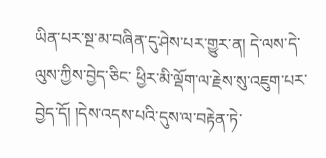ཡིན་པར་སྔ་མ་བཞིན་དུ་ཤེས་པར་གྱུར་ན། དེ་ལས་དེ་ལུས་ཀྱིས་བྱེད་ཅིང་ ཕྱིར་མི་ལྡོག་ལ་རྗེས་སུ་འཇུག་པར་བྱེད་དོ། །དེས་འདས་པའི་དུས་ལ་བརྟེན་ཏེ་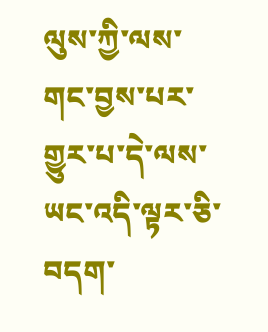ལུས་ཀྱི་ལས་གང་བྱས་པར་གྱུར་པ་དེ་ལས་ཡང་འདི་ལྟར་ཅི་བདག་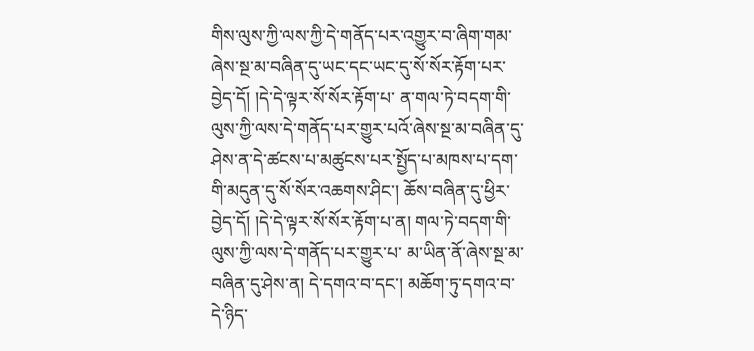གིས་ལུས་ཀྱི་ལས་ཀྱི་དེ་གནོད་པར་འགྱུར་བ་ཞིག་གམ་ཞེས་སྔ་མ་བཞིན་དུ་ཡང་དང་ཡང་དུ་སོ་སོར་རྟོག་པར་བྱེད་དོ། །དེ་དེ་ལྟར་སོ་སོར་རྟོག་པ་ ན་གལ་ཏེ་བདག་གི་ལུས་ཀྱི་ལས་དེ་གནོད་པར་གྱུར་པའོ་ཞེས་སྔ་མ་བཞིན་དུ་ཤེས་ན་དེ་ཚངས་པ་མཚུངས་པར་སྤྱོད་པ་མཁས་པ་དག་གི་མདུན་དུ་སོ་སོར་འཆགས་ཤིང་། ཆོས་བཞིན་དུ་ཕྱིར་བྱེད་དོ། །དེ་དེ་ལྟར་སོ་སོར་རྟོག་པ་ན། གལ་ཏེ་བདག་གི་ལུས་ཀྱི་ལས་དེ་གནོད་པར་གྱུར་པ་ མ་ཡིན་ནོ་ཞེས་སྔ་མ་བཞིན་དུ་ཤེས་ན། དེ་དགའ་བ་དང་། མཆོག་ཏུ་དགའ་བ་དེ་ཉིད་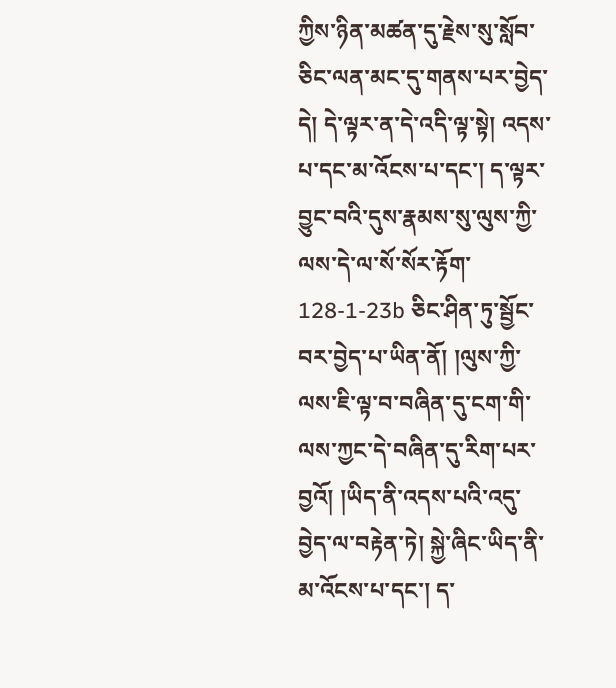ཀྱིས་ཉིན་མཚན་དུ་རྗེས་སུ་སློབ་ཅིང་ལན་མང་དུ་གནས་པར་བྱེད་དེ། དེ་ལྟར་ན་དེ་འདི་ལྟ་སྟེ། འདས་པ་དང་མ་འོངས་པ་དང་། ད་ལྟར་བྱུང་བའི་དུས་རྣམས་སུ་ལུས་ཀྱི་ལས་དེ་ལ་སོ་སོར་རྟོག་ 128-1-23b ཅིང་ཤིན་ཏུ་སྦྱོང་བར་བྱེད་པ་ཡིན་ནོ། །ལུས་ཀྱི་ལས་ཇི་ལྟ་བ་བཞིན་དུ་ངག་གི་ལས་ཀྱང་དེ་བཞིན་དུ་རིག་པར་བྱའོ། །ཡིད་ནི་འདས་པའི་འདུ་བྱེད་ལ་བརྟེན་ཏེ། སྐྱེ་ཞིང་ཡིད་ནི་མ་འོངས་པ་དང་། ད་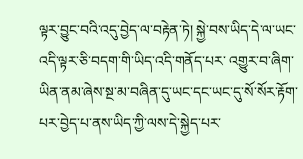ལྟར་བྱུང་བའི་འདུ་བྱེད་ལ་བརྟེན་ཏེ། སྐྱེ་བས་ཡིད་དེ་ལ་ཡང་འདི་ལྟར་ཅི་བདག་གི་ཡིད་འདི་གནོད་པར་ འགྱུར་བ་ཞིག་ཡིན་ནམ་ཞེས་སྔ་མ་བཞིན་དུ་ཡང་དང་ཡང་དུ་སོ་སོར་རྟོག་པར་བྱེད་པ་ནས་ཡིད་ཀྱི་ལས་དེ་སྐྱེད་པར་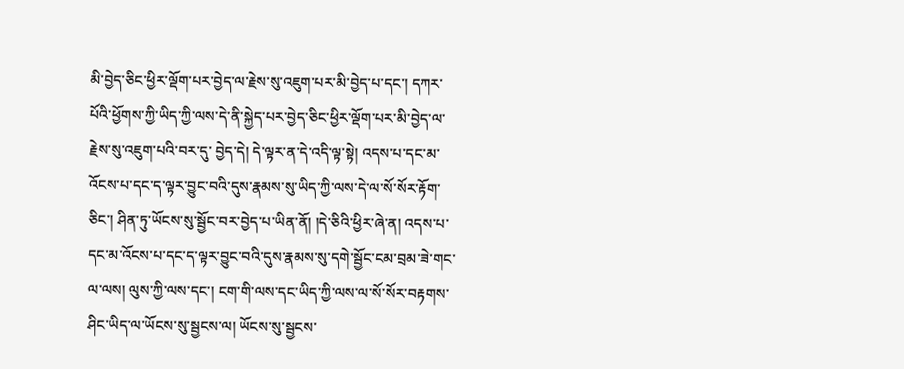མི་བྱེད་ཅིང་ཕྱིར་ལྡོག་པར་བྱེད་ལ་རྗེས་སུ་འཇུག་པར་མི་བྱེད་པ་དང་། དཀར་པོའི་ཕྱོགས་ཀྱི་ཡིད་ཀྱི་ལས་དེ་ནི་སྐྱེད་པར་བྱེད་ཅིང་ཕྱིར་ལྡོག་པར་མི་བྱེད་ལ་རྗེས་སུ་འཇུག་པའི་བར་དུ་ བྱེད་དེ། དེ་ལྟར་ན་དེ་འདི་ལྟ་སྟེ། འདས་པ་དང་མ་འོངས་པ་དང་ད་ལྟར་བྱུང་བའི་དུས་རྣམས་སུ་ཡིད་ཀྱི་ལས་དེ་ལ་སོ་སོར་རྟོག་ཅིང་། ཤིན་ཏུ་ཡོངས་སུ་སྦྱོང་བར་བྱེད་པ་ཡིན་ནོ། །དེ་ཅིའི་ཕྱིར་ཞེ་ན། འདས་པ་དང་མ་འོངས་པ་དང་ད་ལྟར་བྱུང་བའི་དུས་རྣམས་སུ་དགེ་སྦྱོང་ངམ་བྲམ་ཟེ་གང་ ལ་ལས། ལུས་ཀྱི་ལས་དང་། ངག་གི་ལས་དང་ཡིད་ཀྱི་ལས་ལ་སོ་སོར་བརྟགས་ཤིང་ཡིད་ལ་ཡོངས་སུ་སྦྱངས་ལ། ཡོངས་སུ་སྦྱངས་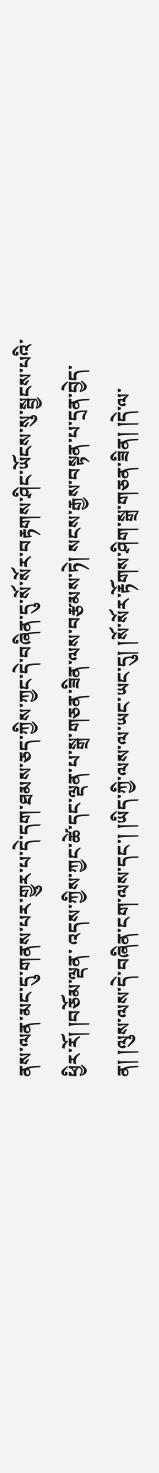ནས་ལན་མང་དུ་གནས་པར་གྱུར་པ་དེ་དག་ཐམས་ཅད་ཀྱིས་ཀྱང་དེ་བཞིན་དུ་སོ་སོར་བརྟགས་ཤིང་ཡོངས་སུ་སྦྱངས་པའི་ཕྱིར་རོ། །བཅོམ་ལྡན་ འདས་ཀྱིས་ཀྱང་ཚེ་དང་ལྡན་པ་སྒྲ་གཅན་ཟིན་ལས་བརྩམས་ཏེ། སངས་རྒྱས་བསྟན་པ་དྲན་བྱེད་ན། །ལུས་ལས་དེ་བཞིན་ངག་ལས་དང་། །ཡིད་ཀྱི་ལས་ལ་ཡང་ཡང་དུ། །སོ་སོར་རྟོགས་ཤིག་སྒྲ་གཅན་ཟིན། །དེ་ལ་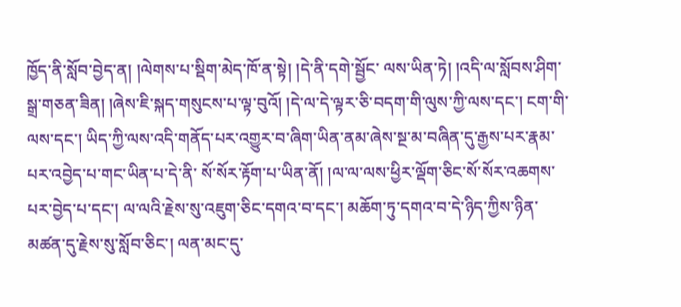ཁྱོད་ནི་སློབ་བྱེད་ན། །ལེགས་པ་སྡིག་མེད་ཁོ་ན་སྟེ། །དེ་ནི་དགེ་སྦྱོང་ ལས་ཡིན་ཏེ། །འདི་ལ་སློབས་ཤིག་སྒྲ་གཅན་ཟིན། །ཞེས་ཇི་སྐད་གསུངས་པ་ལྟ་བུའོ། །དེ་ལ་དེ་ལྟར་ཅི་བདག་གི་ལུས་ཀྱི་ལས་དང་། ངག་གི་ལས་དང་། ཡིད་ཀྱི་ལས་འདི་གནོད་པར་འགྱུར་བ་ཞིག་ཡིན་ནམ་ཞེས་སྔ་མ་བཞིན་དུ་རྒྱས་པར་རྣམ་པར་འབྱེད་པ་གང་ཡིན་པ་དེ་ནི་ སོ་སོར་རྟོག་པ་ཡིན་ནོ། །ལ་ལ་ལས་ཕྱིར་ལྡོག་ཅིང་སོ་སོར་འཆགས་པར་བྱེད་པ་དང་། ལ་ལའི་རྗེས་སུ་འཇུག་ཅིང་དགའ་བ་དང་། མཆོག་ཏུ་དགའ་བ་དེ་ཉིད་ཀྱིས་ཉིན་མཚན་དུ་རྗེས་སུ་སློབ་ཅིང་། ལན་མང་དུ་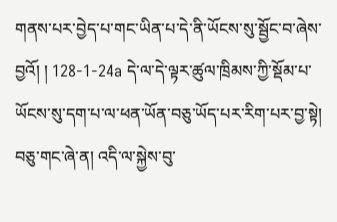གནས་པར་བྱེད་པ་གང་ཡིན་པ་དེ་ནི་ཡོངས་སུ་སྦྱོང་བ་ཞེས་བྱའོ། ། 128-1-24a དེ་ལ་དེ་ལྟར་ཚུལ་ཁྲིམས་ཀྱི་སྡོམ་པ་ཡོངས་སུ་དག་པ་ལ་ཕན་ཡོན་བཅུ་ཡོད་པར་རིག་པར་བྱ་སྟེ། བཅུ་གང་ཞེ་ན། འདི་ལ་སྐྱེས་བུ་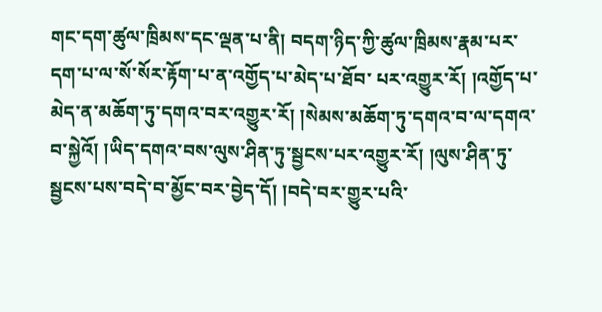གང་དག་ཚུལ་ཁྲིམས་དང་ལྡན་པ་ནི། བདག་ཉིད་ཀྱི་ཚུལ་ཁྲིམས་རྣམ་པར་དག་པ་ལ་སོ་སོར་རྟོག་པ་ན་འགྱོད་པ་མེད་པ་ཐོབ་ པར་འགྱུར་རོ། །འགྱོད་པ་མེད་ན་མཆོག་ཏུ་དགའ་བར་འགྱུར་རོ། །སེམས་མཆོག་ཏུ་དགའ་བ་ལ་དགའ་བ་སྐྱེའོ། །ཡིད་དགའ་བས་ལུས་ཤིན་ཏུ་སྦྱངས་པར་འགྱུར་རོ། །ལུས་ཤིན་ཏུ་སྦྱངས་པས་བདེ་བ་མྱོང་བར་བྱེད་དོ། །བདེ་བར་གྱུར་པའི་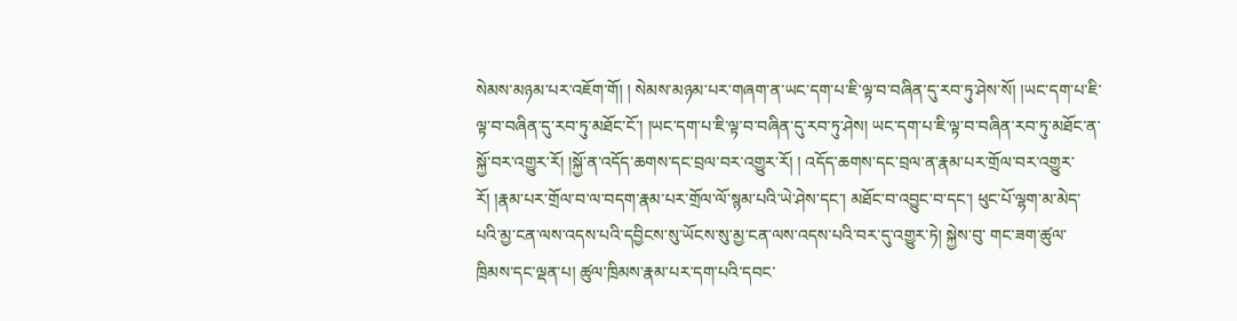སེམས་མཉམ་པར་འཇོག་གོ། ། སེམས་མཉམ་པར་གཞག་ན་ཡང་དག་པ་ཇི་ལྟ་བ་བཞིན་དུ་རབ་ཏུ་ཤེས་སོ། །ཡང་དག་པ་ཇི་ལྟ་བ་བཞིན་དུ་རབ་ཏུ་མཐོང་ངོ་། །ཡང་དག་པ་ཇི་ལྟ་བ་བཞིན་དུ་རབ་ཏུ་ཤེས། ཡང་དག་པ་ཇི་ལྟ་བ་བཞིན་རབ་ཏུ་མཐོང་ན་སྐྱོ་བར་འགྱུར་རོ། །སྐྱོ་ན་འདོད་ཆགས་དང་བྲལ་བར་འགྱུར་རོ། ། འདོད་ཆགས་དང་བྲལ་ན་རྣམ་པར་གྲོལ་བར་འགྱུར་རོ། །རྣམ་པར་གྲོལ་བ་ལ་བདག་རྣམ་པར་གྲོལ་ལོ་སྙམ་པའི་ཡེ་ཤེས་དང་། མཐོང་བ་འབྱུང་བ་དང་། ཕུང་པོ་ལྷག་མ་མེད་པའི་མྱ་ངན་ལས་འདས་པའི་དབྱིངས་སུ་ཡོངས་སུ་མྱ་ངན་ལས་འདས་པའི་བར་དུ་འགྱུར་ཏེ། སྐྱེས་བུ་ གང་ཟག་ཚུལ་ཁྲིམས་དང་ལྡན་པ། ཚུལ་ཁྲིམས་རྣམ་པར་དག་པའི་དབང་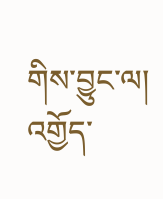གིས་བྱུང་ལ། འགྱོད་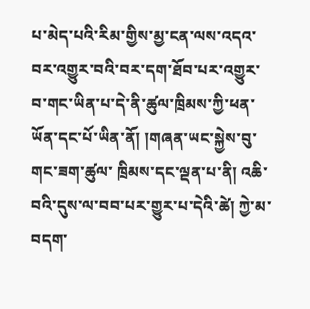པ་མེད་པའི་རིམ་གྱིས་མྱ་ངན་ལས་འདའ་བར་འགྱུར་བའི་བར་དག་ཐོབ་པར་འགྱུར་བ་གང་ཡིན་པ་དེ་ནི་ཚུལ་ཁྲིམས་ཀྱི་ཕན་ཡོན་དང་པོ་ཡིན་ནོ། །གཞན་ཡང་སྐྱེས་བུ་གང་ཟག་ཚུལ་ ཁྲིམས་དང་ལྡན་པ་ནི། འཆི་བའི་དུས་ལ་བབ་པར་གྱུར་པ་དེའི་ཚེ། ཀྱེ་མ་བདག་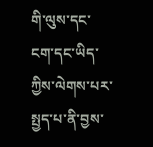གི་ལུས་དང་ངག་དང་ཡིད་ཀྱིས་ལེགས་པར་སྤྱད་པ་ནི་བྱས་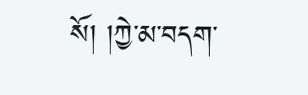སོ། །ཀྱེ་མ་བདག་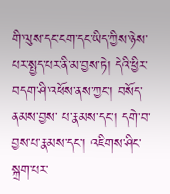གི་ལུས་དང་ངག་དང་ཡིད་ཀྱིས་ཉེས་པར་སྤྱད་པར་ནི་མ་བྱས་ཏེ། དེའི་ཕྱིར་བདག་ཤི་འཕོས་ནས་ཀྱང་། བསོད་ནམས་བྱས་ པ་རྣམས་དང་། དགེ་བ་བྱས་པ་རྣམས་དང་། འཇིགས་ཤིང་སྐྲག་པར་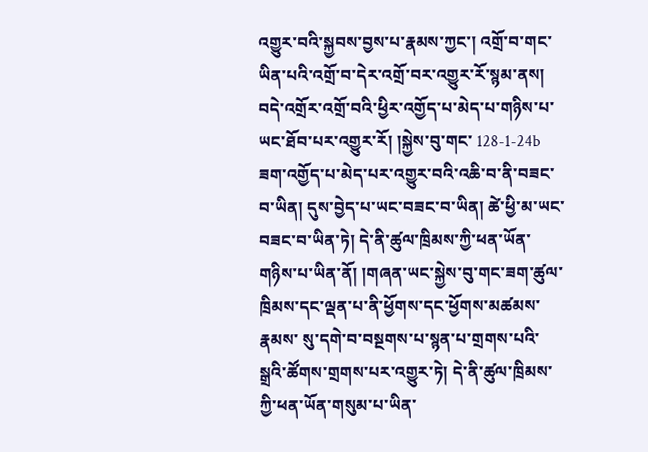འགྱུར་བའི་སྐྱབས་བྱས་པ་རྣམས་ཀྱང་། འགྲོ་བ་གང་ཡིན་པའི་འགྲོ་བ་དེར་འགྲོ་བར་འགྱུར་རོ་སྙམ་ནས། བདེ་འགྲོར་འགྲོ་བའི་ཕྱིར་འགྱོད་པ་མེད་པ་གཉིས་པ་ཡང་ཐོབ་པར་འགྱུར་རོ། །སྐྱེས་བུ་གང་ 128-1-24b ཟག་འགྱོད་པ་མེད་པར་འགྱུར་བའི་འཆི་བ་ནི་བཟང་བ་ཡིན། དུས་བྱེད་པ་ཡང་བཟང་བ་ཡིན། ཚེ་ཕྱི་མ་ཡང་བཟང་བ་ཡིན་ཏེ། དེ་ནི་ཚུལ་ཁྲིམས་ཀྱི་ཕན་ཡོན་གཉིས་པ་ཡིན་ནོ། །གཞན་ཡང་སྐྱེས་བུ་གང་ཟག་ཚུལ་ཁྲིམས་དང་ལྡན་པ་ནི་ཕྱོགས་དང་ཕྱོགས་མཚམས་རྣམས་ སུ་དགེ་བ་བསྔགས་པ་སྙན་པ་གྲགས་པའི་སྒྲའི་ཚོགས་གྲགས་པར་འགྱུར་ཏེ། དེ་ནི་ཚུལ་ཁྲིམས་ཀྱི་ཕན་ཡོན་གསུམ་པ་ཡིན་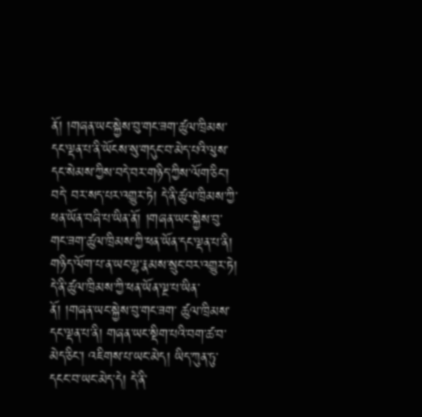ནོ། །གཞན་ཡང་སྐྱེས་བུ་གང་ཟག་ཚུལ་ཁྲིམས་དང་ལྡན་པ་ནི་ཡོངས་སུ་གདུང་བ་མེད་པའི་ལུས་དང་སེམས་ཀྱིས་བདེ་བར་གཉིད་ཀྱིས་ལོག་ཅིང་། བདེ་ བར་སད་པར་འགྱུར་ཏེ། དེ་ནི་ཚུལ་ཁྲིམས་ཀྱི་ཕན་ཡོན་བཞི་པ་ཡིན་ནོ། །གཞན་ཡང་སྐྱེས་བུ་གང་ཟག་ཚུལ་ཁྲིམས་ཀྱི་ཕན་ཡོན་དང་ལྡན་པ་ནི། གཉིད་ལོག་པ་ན་ཡང་ལྷ་རྣམས་སྲུང་བར་འགྱུར་ཏེ། དེ་ནི་ཚུལ་ཁྲིམས་ཀྱི་ཕན་ཡོན་ལྔ་པ་ཡིན་ནོ། །གཞན་ཡང་སྐྱེས་བུ་གང་ཟག་ ཚུལ་ཁྲིམས་དང་ལྡན་པ་ནི། གཞན་ཡང་སྡིག་པའི་བག་ཚ་བ་མེད་ཅིང་། འཇིགས་པ་ཡང་མེད། ཡིད་ཀུན་ཏུ་དངང་བ་ཡང་མེད་དེ། དེ་ནི་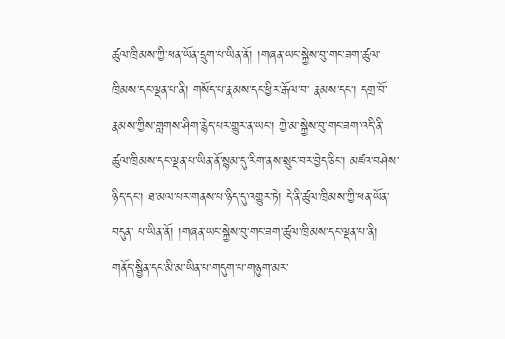ཚུལ་ཁྲིམས་ཀྱི་ཕན་ཡོན་དྲུག་པ་ཡིན་ནོ། །གཞན་ཡང་སྐྱེས་བུ་གང་ཟག་ཚུལ་ཁྲིམས་དང་ལྡན་པ་ནི། གསོད་པ་རྣམས་དང་ཕྱིར་རྒོལ་བ་ རྣམས་དང་། དགྲ་བོ་རྣམས་ཀྱིས་གླགས་ཤིག་རྙེད་པར་གྱུར་ན་ཡང་། ཀྱེ་མ་སྐྱེས་བུ་གང་ཟག་འདི་ནི་ཚུལ་ཁྲིམས་དང་ལྡན་པ་ཡིན་ནོ་སྙམ་དུ་རིག་ནས་སྲུང་བར་བྱེད་ཅིང་། མཛའ་བཤེས་ཉིད་དང་། ཐ་མལ་པར་གནས་པ་ཉིད་དུ་འགྱུར་ཏེ། དེ་ནི་ཚུལ་ཁྲིམས་ཀྱི་ཕན་ཡོན་བདུན་ པ་ཡིན་ནོ། །གཞན་ཡང་སྐྱེས་བུ་གང་ཟག་ཚུལ་ཁྲིམས་དང་ལྡན་པ་ནི། གནོད་སྦྱིན་དང་མི་མ་ཡིན་པ་གདུག་པ་གཉུག་མར་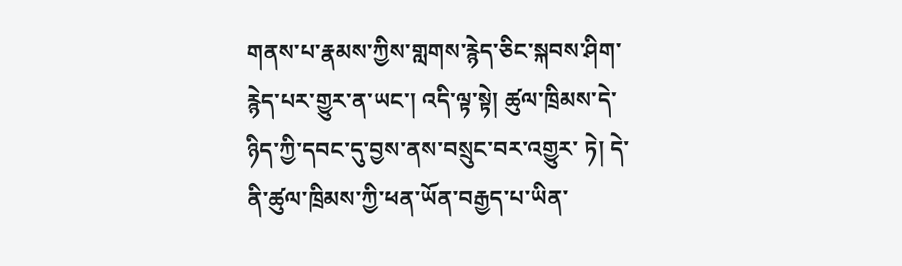གནས་པ་རྣམས་ཀྱིས་གླགས་རྙེད་ཅིང་སྐབས་ཤིག་རྙེད་པར་གྱུར་ན་ཡང་། འདི་ལྟ་སྟེ། ཚུལ་ཁྲིམས་དེ་ཉིད་ཀྱི་དབང་དུ་བྱས་ནས་བསྲུང་བར་འགྱུར་ ཏེ། དེ་ནི་ཚུལ་ཁྲིམས་ཀྱི་ཕན་ཡོན་བརྒྱད་པ་ཡིན་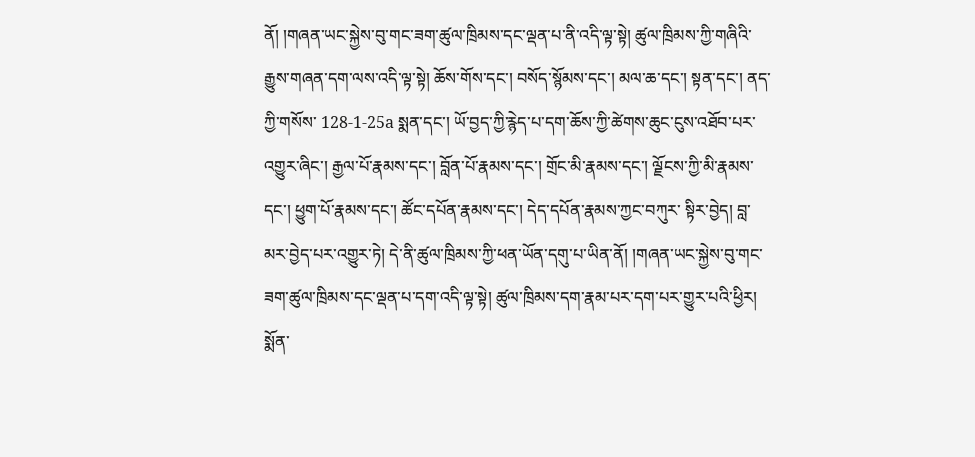ནོ། །གཞན་ཡང་སྐྱེས་བུ་གང་ཟག་ཚུལ་ཁྲིམས་དང་ལྡན་པ་ནི་འདི་ལྟ་སྟེ། ཚུལ་ཁྲིམས་ཀྱི་གཞིའི་རྒྱུས་གཞན་དག་ལས་འདི་ལྟ་སྟེ། ཆོས་གོས་དང་། བསོད་སྙོམས་དང་། མལ་ཆ་དང་། སྟན་དང་། ནད་ཀྱི་གསོས་ 128-1-25a སྨན་དང་། ཡོ་བྱད་ཀྱི་རྙེད་པ་དག་ཆོས་ཀྱི་ཚེགས་ཆུང་ངུས་འཐོབ་པར་འགྱུར་ཞིང་། རྒྱལ་པོ་རྣམས་དང་། བློན་པོ་རྣམས་དང་། གྲོང་མི་རྣམས་དང་། ལྗོངས་ཀྱི་མི་རྣམས་དང་། ཕྱུག་པོ་རྣམས་དང་། ཚོང་དཔོན་རྣམས་དང་། དེད་དཔོན་རྣམས་ཀྱང་བཀུར་ སྟིར་བྱེད། བླ་མར་བྱེད་པར་འགྱུར་ཏེ། དེ་ནི་ཚུལ་ཁྲིམས་ཀྱི་ཕན་ཡོན་དགུ་པ་ཡིན་ནོ། །གཞན་ཡང་སྐྱེས་བུ་གང་ཟག་ཚུལ་ཁྲིམས་དང་ལྡན་པ་དག་འདི་ལྟ་སྟེ། ཚུལ་ཁྲིམས་དག་རྣམ་པར་དག་པར་གྱུར་པའི་ཕྱིར། སྨོན་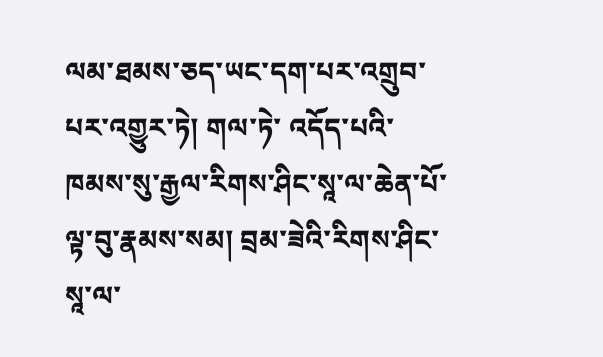ལམ་ཐམས་ཅད་ཡང་དག་པར་འགྲུབ་པར་འགྱུར་ཏེ། གལ་ཏེ་ འདོད་པའི་ཁམས་སུ་རྒྱལ་རིགས་ཤིང་སཱ་ལ་ཆེན་པོ་ལྟ་བུ་རྣམས་སམ། བྲམ་ཟེའི་རིགས་ཤིང་སཱ་ལ་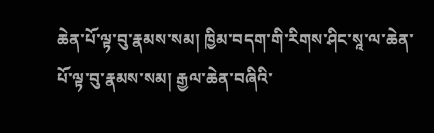ཆེན་པོ་ལྟ་བུ་རྣམས་སམ། ཁྱིམ་བདག་གི་རིགས་ཤིང་སཱ་ལ་ཆེན་པོ་ལྟ་བུ་རྣམས་སམ། རྒྱལ་ཆེན་བཞིའི་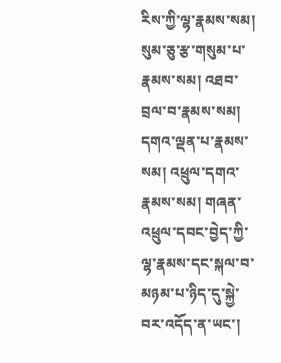རིས་ཀྱི་ལྷ་རྣམས་སམ། སུམ་ཅུ་རྩ་གསུམ་པ་རྣམས་སམ། འཐབ་ བྲལ་བ་རྣམས་སམ། དགའ་ལྡན་པ་རྣམས་སམ། འཕྲུལ་དགའ་རྣམས་སམ། གཞན་འཕྲུལ་དབང་བྱེད་ཀྱི་ལྷ་རྣམས་དང་སྐལ་བ་མཉམ་པ་ཉིད་དུ་སྐྱེ་བར་འདོད་ན་ཡང་།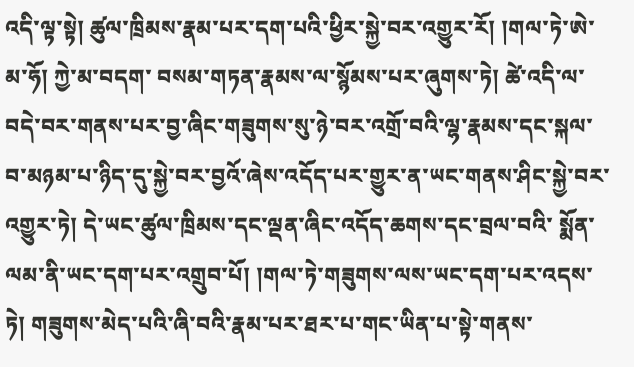འདི་ལྟ་སྟེ། ཚུལ་ཁྲིམས་རྣམ་པར་དག་པའི་ཕྱིར་སྐྱེ་བར་འགྱུར་རོ། །གལ་ཏེ་ཨེ་མ་ཧོ། ཀྱེ་མ་བདག་ བསམ་གཏན་རྣམས་ལ་སྙོམས་པར་ཞུགས་ཏེ། ཚེ་འདི་ལ་བདེ་བར་གནས་པར་བྱ་ཞིང་གཟུགས་སུ་ཉེ་བར་འགྲོ་བའི་ལྷ་རྣམས་དང་སྐལ་བ་མཉམ་པ་ཉིད་དུ་སྐྱེ་བར་བྱའོ་ཞེས་འདོད་པར་གྱུར་ན་ཡང་གནས་ཤིང་སྐྱེ་བར་འགྱུར་ཏེ། དེ་ཡང་ཚུལ་ཁྲིམས་དང་ལྡན་ཞིང་འདོད་ཆགས་དང་བྲལ་བའི་ སྨོན་ལམ་ནི་ཡང་དག་པར་འགྲུབ་པོ། །གལ་ཏེ་གཟུགས་ལས་ཡང་དག་པར་འདས་ཏེ། གཟུགས་མེད་པའི་ཞི་བའི་རྣམ་པར་ཐར་པ་གང་ཡིན་པ་སྟེ་གནས་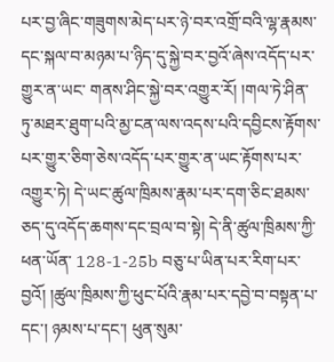པར་བྱ་ཞིང་གཟུགས་མེད་པར་ཉེ་བར་འགྲོ་བའི་ལྷ་རྣམས་དང་སྐལ་བ་མཉམ་པ་ཉིད་དུ་སྐྱེ་བར་བྱའོ་ཞེས་འདོད་པར་གྱུར་ན་ཡང་ གནས་ཤིང་སྐྱེ་བར་འགྱུར་རོ། །གལ་ཏེ་ཤིན་ཏུ་མཐར་ཐུག་པའི་མྱ་ངན་ལས་འདས་པའི་དབྱིངས་རྟོགས་པར་གྱུར་ཅིག་ཅེས་འདོད་པར་གྱུར་ན་ཡང་རྟོགས་པར་འགྱུར་ཏེ། དེ་ཡང་ཚུལ་ཁྲིམས་རྣམ་པར་དག་ཅིང་ཐམས་ཅད་དུ་འདོད་ཆགས་དང་བྲལ་བ་སྟེ། དེ་ནི་ཚུལ་ཁྲིམས་ཀྱི་ཕན་ཡོན་ 128-1-25b བཅུ་པ་ཡིན་པར་རིག་པར་བྱའོ། །ཚུལ་ཁྲིམས་ཀྱི་ཕུང་པོའི་རྣམ་པར་དབྱེ་བ་བསྟན་པ་དང་། ཉམས་པ་དང་། ཕུན་སུམ་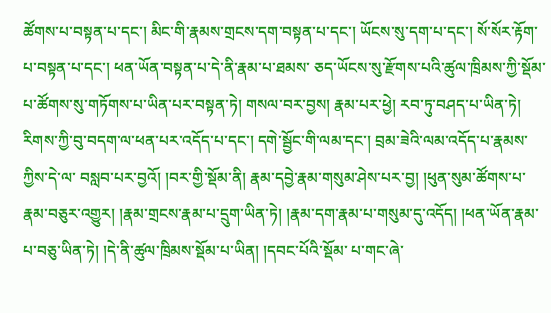ཚོགས་པ་བསྟན་པ་དང་། མིང་གི་རྣམས་གྲངས་དག་བསྟན་པ་དང་། ཡོངས་སུ་དག་པ་དང་། སོ་སོར་རྟོག་པ་བསྟན་པ་དང་། ཕན་ཡོན་བསྟན་པ་དེ་ནི་རྣམ་པ་ཐམས་ ཅད་ཡོངས་སུ་རྫོགས་པའི་ཚུལ་ཁྲིམས་ཀྱི་སྡོམ་པ་ཚོགས་སུ་གཏོགས་པ་ཡིན་པར་བསྟན་ཏེ། གསལ་བར་བྱས། རྣམ་པར་ཕྱེ། རབ་ཏུ་བཤད་པ་ཡིན་ཏེ། རིགས་ཀྱི་བུ་བདག་ལ་ཕན་པར་འདོད་པ་དང་། དགེ་སྦྱོང་གི་ལམ་དང་། བྲམ་ཟེའི་ལམ་འདོད་པ་རྣམས་ཀྱིས་དེ་ལ་ བསླབ་པར་བྱའོ། །བར་གྱི་སྡོམ་ནི། རྣམ་དབྱེ་རྣམ་གསུམ་ཤེས་པར་བྱ། །ཕུན་སུམ་ཚོགས་པ་རྣམ་བཅུར་འགྱུར། །རྣམ་གྲངས་རྣམ་པ་དྲུག་ཡིན་ཏེ། །རྣམ་དག་རྣམ་པ་གསུམ་དུ་འདོད། །ཕན་ཡོན་རྣམ་པ་བཅུ་ཡིན་ཏེ། །དེ་ནི་ཚུལ་ཁྲིམས་སྡོམ་པ་ཡིན། །དབང་པོའི་སྡོམ་ པ་གང་ཞེ་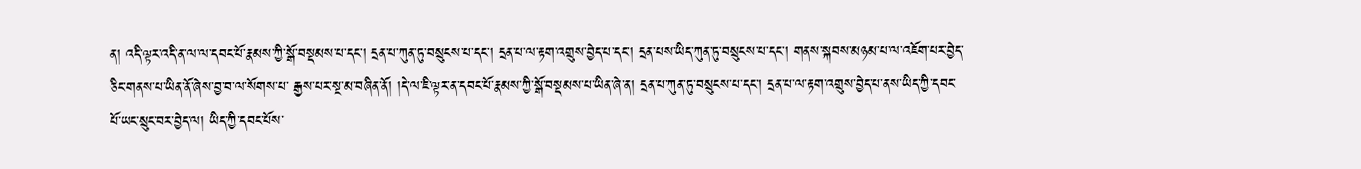ན། འདི་ལྟར་འདི་ན་ལ་ལ་དབང་པོ་རྣམས་ཀྱི་སྒོ་བསྡམས་པ་དང་། དྲན་པ་ཀུན་ཏུ་བསྲུངས་པ་དང་། དྲན་པ་ལ་རྟག་འགྲུས་བྱེད་པ་དང་། དྲན་པས་ཡིད་ཀུན་ཏུ་བསྲུངས་པ་དང་། གནས་སྐབས་མཉམ་པ་ལ་འཇོག་པར་བྱེད་ཅིང་གནས་པ་ཡིན་ནོ་ཞེས་བྱ་བ་ལ་སོགས་པ་ རྒྱས་པར་སྔ་མ་བཞིན་ནོ། །དེ་ལ་ཇི་ལྟར་ན་དབང་པོ་རྣམས་ཀྱི་སྒོ་བསྡམས་པ་ཡིན་ཞེ་ན། དྲན་པ་ཀུན་ཏུ་བསྲུངས་པ་དང་། དྲན་པ་ལ་རྟག་འགྲུས་བྱེད་པ་ནས་ཡིད་ཀྱི་དབང་པོ་ཡང་སྲུང་བར་བྱེད་ལ། ཡིད་ཀྱི་དབང་པོས་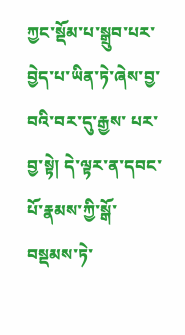ཀྱང་སྡོམ་པ་སྒྲུབ་པར་བྱེད་པ་ཡིན་ཏེ་ཞེས་བྱ་བའི་བར་དུ་རྒྱས་ པར་བྱ་སྟེ། དེ་ལྟར་ན་དབང་པོ་རྣམས་ཀྱི་སྒོ་བསྡམས་ཏེ་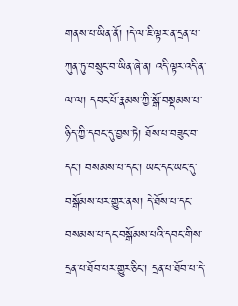གནས་པ་ཡིན་ནོ། །དེ་ལ་ཇི་ལྟར་ན་དྲན་པ་ཀུན་ཏུ་བསྲུང་བ་ཡིན་ཞེ་ན། འདི་ལྟར་འདི་ན་ལ་ལ། དབང་པོ་རྣམས་ཀྱི་སྒོ་བསྡམས་པ་ཉིད་ཀྱི་དབང་དུ་བྱས་ཏེ། ཐོས་པ་བཟུང་བ་དང་། བསམས་པ་དང་། ཡང་དང་ཡང་དུ་ བསྒོམས་པར་གྱུར་ནས། དེ་ཐོས་པ་དང་བསམས་པ་དང་བསྒོམས་པའི་དབང་གིས་དྲན་པ་ཐོབ་པར་གྱུར་ཅིང་། དྲན་པ་ཐོབ་པ་དེ་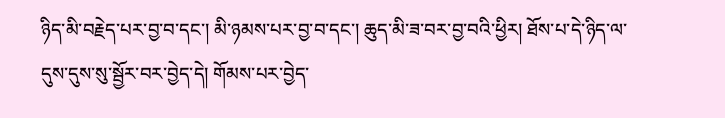ཉིད་མི་བརྗེད་པར་བྱ་བ་དང་། མི་ཉམས་པར་བྱ་བ་དང་། ཆུད་མི་ཟ་བར་བྱ་བའི་ཕྱིར། ཐོས་པ་དེ་ཉིད་ལ་དུས་དུས་སུ་སྦྱོར་བར་བྱེད་དེ། གོམས་པར་བྱེད་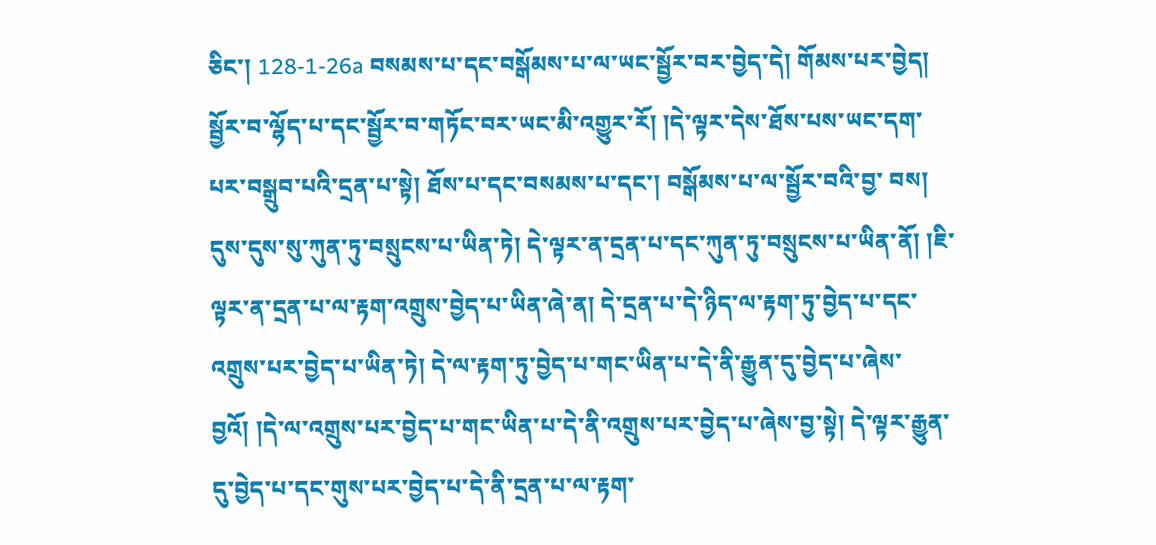ཅིང་། 128-1-26a བསམས་པ་དང་བསྒོམས་པ་ལ་ཡང་སྦྱོར་བར་བྱེད་དེ། གོམས་པར་བྱེད། སྦྱོར་བ་ལྷོད་པ་དང་སྦྱོར་བ་གཏོང་བར་ཡང་མི་འགྱུར་རོ། །དེ་ལྟར་དེས་ཐོས་པས་ཡང་དག་པར་བསྒྲུབ་པའི་དྲན་པ་སྟེ། ཐོས་པ་དང་བསམས་པ་དང་། བསྒོམས་པ་ལ་སྦྱོར་བའི་བྱ་ བས། དུས་དུས་སུ་ཀུན་ཏུ་བསྲུངས་པ་ཡིན་ཏེ། དེ་ལྟར་ན་དྲན་པ་དང་ཀུན་ཏུ་བསྲུངས་པ་ཡིན་ནོ། །ཇི་ལྟར་ན་དྲན་པ་ལ་རྟག་འགྲུས་བྱེད་པ་ཡིན་ཞེ་ན། དེ་དྲན་པ་དེ་ཉིད་ལ་རྟག་ཏུ་བྱེད་པ་དང་འགྲུས་པར་བྱེད་པ་ཡིན་ཏེ། དེ་ལ་རྟག་ཏུ་བྱེད་པ་གང་ཡིན་པ་དེ་ནི་རྒྱུན་དུ་བྱེད་པ་ཞེས་ བྱའོ། །དེ་ལ་འགྲུས་པར་བྱེད་པ་གང་ཡིན་པ་དེ་ནི་འགྲུས་པར་བྱེད་པ་ཞེས་བྱ་སྟེ། དེ་ལྟར་རྒྱུན་དུ་བྱེད་པ་དང་གུས་པར་བྱེད་པ་དེ་ནི་དྲན་པ་ལ་རྟག་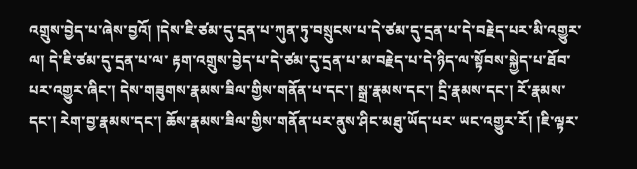འགྲུས་བྱེད་པ་ཞེས་བྱའོ། །དེས་ཇི་ཙམ་དུ་དྲན་པ་ཀུན་ཏུ་བསྲུངས་པ་དེ་ཙམ་དུ་དྲན་པ་དེ་བརྗེད་པར་མི་འགྱུར་ལ། དེ་ཇི་ཙམ་དུ་དྲན་པ་ལ་ རྟག་འགྲུས་བྱེད་པ་དེ་ཙམ་དུ་དྲན་པ་མ་བརྗེད་པ་དེ་ཉིད་ལ་སྟོབས་སྐྱེད་པ་ཐོབ་པར་འགྱུར་ཞིང་། དེས་གཟུགས་རྣམས་ཟིལ་གྱིས་གནོན་པ་དང་། སྒྲ་རྣམས་དང་། དྲི་རྣམས་དང་། རོ་རྣམས་དང་། རེག་བྱ་རྣམས་དང་། ཆོས་རྣམས་ཟིལ་གྱིས་གནོན་པར་ནུས་ཤིང་མཐུ་ཡོད་པར་ ཡང་འགྱུར་རོ། །ཇི་ལྟར་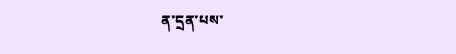ན་དྲན་པས་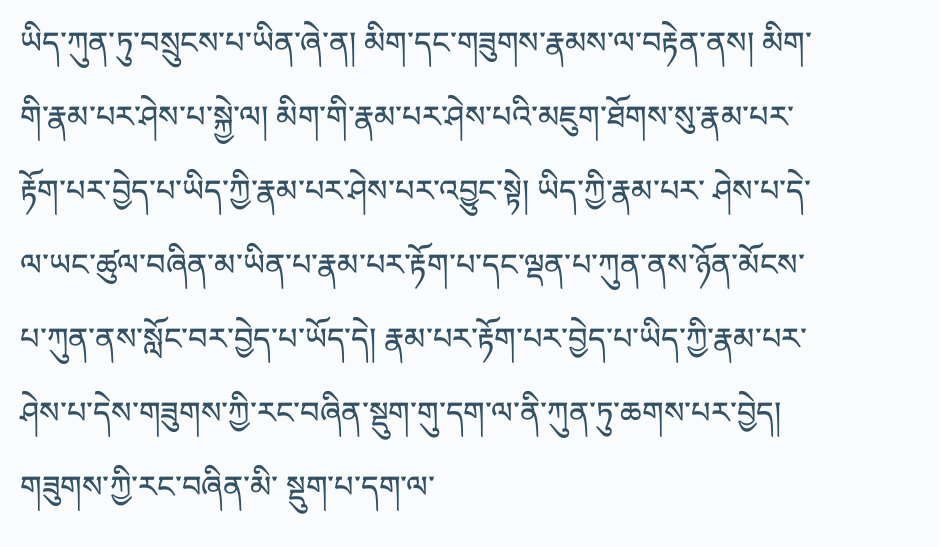ཡིད་ཀུན་ཏུ་བསྲུངས་པ་ཡིན་ཞེ་ན། མིག་དང་གཟུགས་རྣམས་ལ་བརྟེན་ནས། མིག་གི་རྣམ་པར་ཤེས་པ་སྐྱེ་ལ། མིག་གི་རྣམ་པར་ཤེས་པའི་མཇུག་ཐོགས་སུ་རྣམ་པར་རྟོག་པར་བྱེད་པ་ཡིད་ཀྱི་རྣམ་པར་ཤེས་པར་འབྱུང་སྟེ། ཡིད་ཀྱི་རྣམ་པར་ ཤེས་པ་དེ་ལ་ཡང་ཚུལ་བཞིན་མ་ཡིན་པ་རྣམ་པར་རྟོག་པ་དང་ལྡན་པ་ཀུན་ནས་ཉོན་མོངས་པ་ཀུན་ནས་སློང་བར་བྱེད་པ་ཡོད་དེ། རྣམ་པར་རྟོག་པར་བྱེད་པ་ཡིད་ཀྱི་རྣམ་པར་ཤེས་པ་དེས་གཟུགས་ཀྱི་རང་བཞིན་སྡུག་གུ་དག་ལ་ནི་ཀུན་ཏུ་ཆགས་པར་བྱེད། གཟུགས་ཀྱི་རང་བཞིན་མི་ སྡུག་པ་དག་ལ་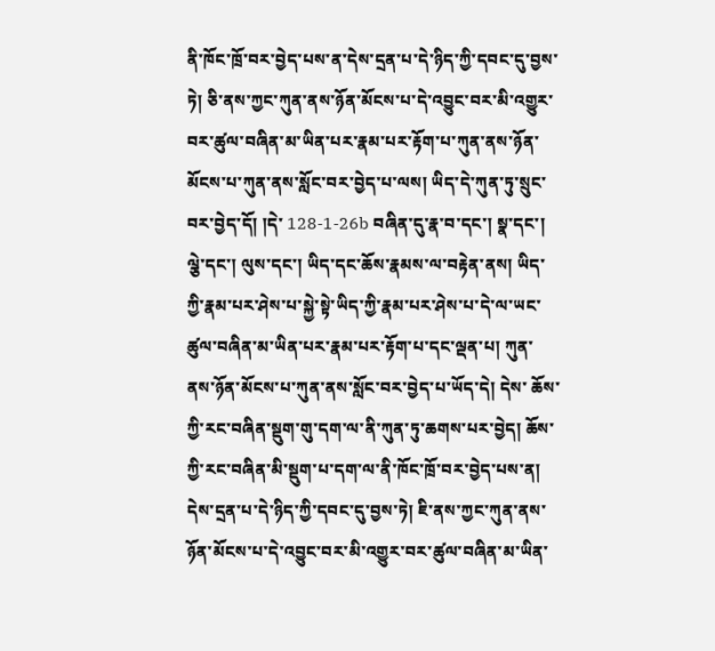ནི་ཁོང་ཁྲོ་བར་བྱེད་པས་ན་དེས་དྲན་པ་དེ་ཉིད་ཀྱི་དབང་དུ་བྱས་ཏེ། ཅི་ནས་ཀྱང་ཀུན་ནས་ཉོན་མོངས་པ་དེ་འབྱུང་བར་མི་འགྱུར་བར་ཚུལ་བཞིན་མ་ཡིན་པར་རྣམ་པར་རྟོག་པ་ཀུན་ནས་ཉོན་མོངས་པ་ཀུན་ནས་སློང་བར་བྱེད་པ་ལས། ཡིད་དེ་ཀུན་ཏུ་སྲུང་བར་བྱེད་དོ། །དེ་ 128-1-26b བཞིན་དུ་རྣ་བ་དང་། སྣ་དང་། ལྕེ་དང་། ལུས་དང་། ཡིད་དང་ཆོས་རྣམས་ལ་བརྟེན་ནས། ཡིད་ཀྱི་རྣམ་པར་ཤེས་པ་སྐྱེ་སྟེ་ཡིད་ཀྱི་རྣམ་པར་ཤེས་པ་དེ་ལ་ཡང་ཚུལ་བཞིན་མ་ཡིན་པར་རྣམ་པར་རྟོག་པ་དང་ལྡན་པ། ཀུན་ནས་ཉོན་མོངས་པ་ཀུན་ནས་སློང་བར་བྱེད་པ་ཡོད་དེ། དེས་ ཆོས་ཀྱི་རང་བཞིན་སྡུག་གུ་དག་ལ་ནི་ཀུན་ཏུ་ཆགས་པར་བྱེད། ཆོས་ཀྱི་རང་བཞིན་མི་སྡུག་པ་དག་ལ་ནི་ཁོང་ཁྲོ་བར་བྱེད་པས་ན། དེས་དྲན་པ་དེ་ཉིད་ཀྱི་དབང་དུ་བྱས་ཏེ། ཇི་ནས་ཀྱང་ཀུན་ནས་ཉོན་མོངས་པ་དེ་འབྱུང་བར་མི་འགྱུར་བར་ཚུལ་བཞིན་མ་ཡིན་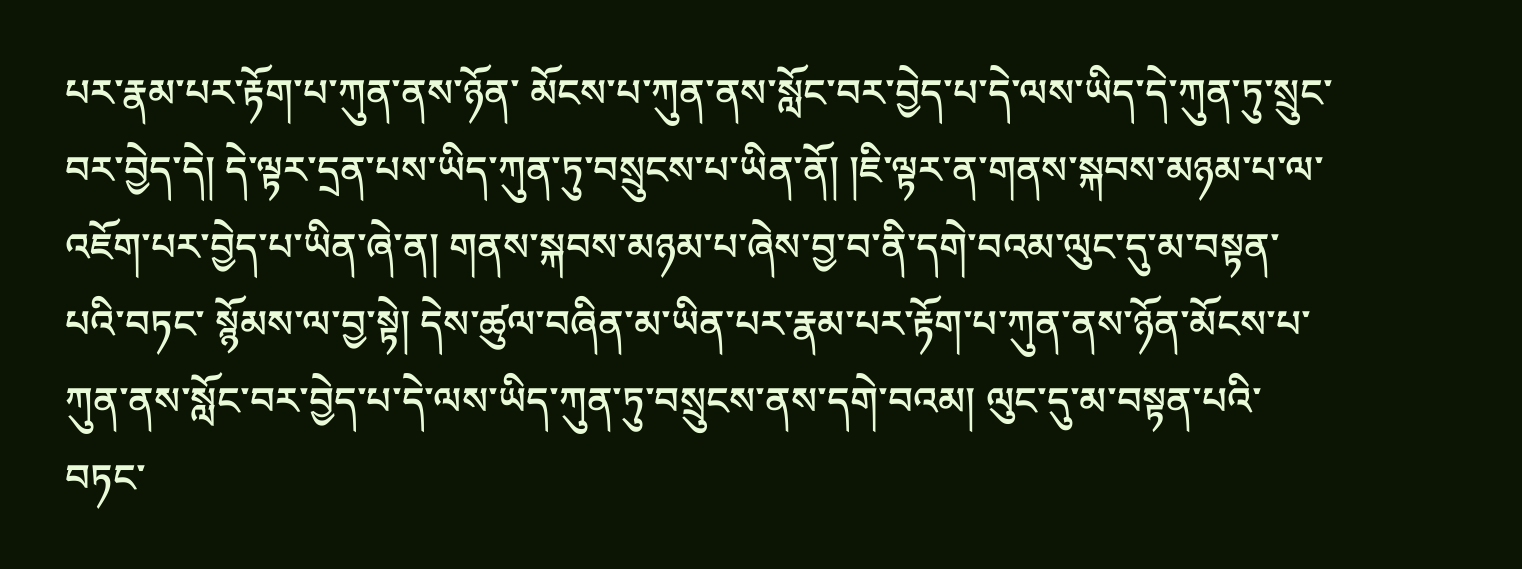པར་རྣམ་པར་རྟོག་པ་ཀུན་ནས་ཉོན་ མོངས་པ་ཀུན་ནས་སློང་བར་བྱེད་པ་དེ་ལས་ཡིད་དེ་ཀུན་ཏུ་སྲུང་བར་བྱེད་དེ། དེ་ལྟར་དྲན་པས་ཡིད་ཀུན་ཏུ་བསྲུངས་པ་ཡིན་ནོ། །ཇི་ལྟར་ན་གནས་སྐབས་མཉམ་པ་ལ་འཇོག་པར་བྱེད་པ་ཡིན་ཞེ་ན། གནས་སྐབས་མཉམ་པ་ཞེས་བྱ་བ་ནི་དགེ་བའམ་ལུང་དུ་མ་བསྟན་པའི་བཏང་ སྙོམས་ལ་བྱ་སྟེ། དེས་ཚུལ་བཞིན་མ་ཡིན་པར་རྣམ་པར་རྟོག་པ་ཀུན་ནས་ཉོན་མོངས་པ་ཀུན་ནས་སློང་བར་བྱེད་པ་དེ་ལས་ཡིད་ཀུན་ཏུ་བསྲུངས་ནས་དགེ་བའམ། ལུང་དུ་མ་བསྟན་པའི་བཏང་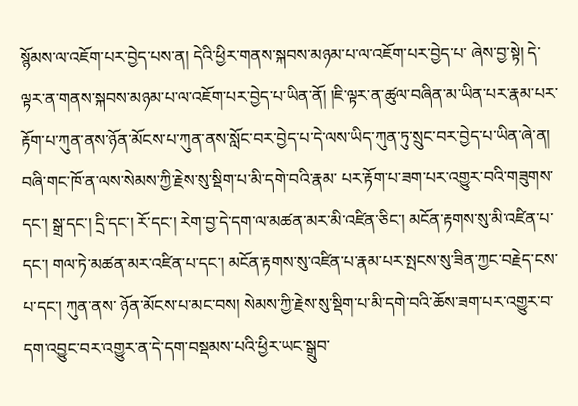སྙོམས་ལ་འཇོག་པར་བྱེད་པས་ན། དེའི་ཕྱིར་གནས་སྐབས་མཉམ་པ་ལ་འཇོག་པར་བྱེད་པ་ ཞེས་བྱ་སྟེ། དེ་ལྟར་ན་གནས་སྐབས་མཉམ་པ་ལ་འཇོག་པར་བྱེད་པ་ཡིན་ནོ། །ཇི་ལྟར་ན་ཚུལ་བཞིན་མ་ཡིན་པར་རྣམ་པར་རྟོག་པ་ཀུན་ནས་ཉོན་མོངས་པ་ཀུན་ནས་སློང་བར་བྱེད་པ་དེ་ལས་ཡིད་ཀུན་ཏུ་སྲུང་བར་བྱེད་པ་ཡིན་ཞེ་ན། བཞི་གང་ཁོ་ན་ལས་སེམས་ཀྱི་རྗེས་སུ་སྡིག་པ་མི་དགེ་བའི་རྣམ་ པར་རྟོག་པ་ཟག་པར་འགྱུར་བའི་གཟུགས་དང་། སྒྲ་དང་། དྲི་དང་། རོ་དང་། རེག་བྱ་དེ་དག་ལ་མཚན་མར་མི་འཛིན་ཅིང་། མངོན་རྟགས་སུ་མི་འཛིན་པ་དང་། གལ་ཏེ་མཚན་མར་འཛིན་པ་དང་། མངོན་རྟགས་སུ་འཛིན་པ་རྣམ་པར་སྤངས་སུ་ཟིན་ཀྱང་བརྗེད་ངས་པ་དང་། ཀུན་ནས་ ཉོན་མོངས་པ་མང་བས། སེམས་ཀྱི་རྗེས་སུ་སྡིག་པ་མི་དགེ་བའི་ཆོས་ཟག་པར་འགྱུར་བ་དག་འབྱུང་བར་འགྱུར་ན་དེ་དག་བསྡམས་པའི་ཕྱིར་ཡང་སྒྲུབ་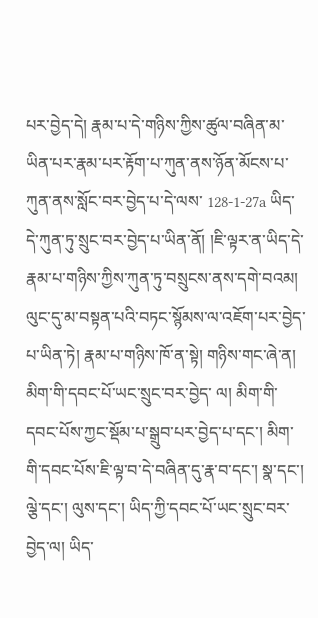པར་བྱེད་དེ། རྣམ་པ་དེ་གཉིས་ཀྱིས་ཚུལ་བཞིན་མ་ཡིན་པར་རྣམ་པར་རྟོག་པ་ཀུན་ནས་ཉོན་མོངས་པ་ཀུན་ནས་སློང་བར་བྱེད་པ་དེ་ལས་ 128-1-27a ཡིད་དེ་ཀུན་ཏུ་སྲུང་བར་བྱེད་པ་ཡིན་ནོ། །ཇི་ལྟར་ན་ཡིད་དེ་རྣམ་པ་གཉིས་ཀྱིས་ཀུན་ཏུ་བསྲུངས་ནས་དགེ་བའམ། ལུང་དུ་མ་བསྟན་པའི་བཏང་སྙོམས་ལ་འཇོག་པར་བྱེད་པ་ཡིན་ཏེ། རྣམ་པ་གཉིས་ཁོ་ན་སྟེ། གཉིས་གང་ཞེ་ན། མིག་གི་དབང་པོ་ཡང་སྲུང་བར་བྱེད་ ལ། མིག་གི་དབང་པོས་ཀྱང་སྡོམ་པ་སྒྲུབ་པར་བྱེད་པ་དང་། མིག་གི་དབང་པོས་ཇི་ལྟ་བ་དེ་བཞིན་དུ་རྣ་བ་དང་། སྣ་དང་། ལྕེ་དང་། ལུས་དང་། ཡིད་ཀྱི་དབང་པོ་ཡང་སྲུང་བར་བྱེད་ལ། ཡིད་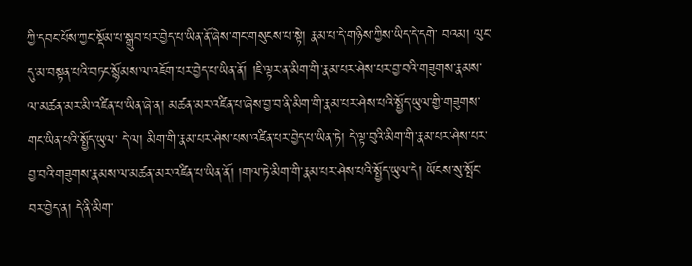ཀྱི་དབང་པོས་ཀྱང་སྡོམ་པ་སྒྲུབ་པར་བྱེད་པ་ཡིན་ནོ་ཞེས་གང་གསུངས་པ་སྟེ། རྣམ་པ་དེ་གཉིས་ཀྱིས་ཡིད་དེ་དགེ་ བའམ། ལུང་དུ་མ་བསྟན་པའི་བཏང་སྙོམས་ལ་འཇོག་པར་བྱེད་པ་ཡིན་ནོ། །ཇི་ལྟར་ན་མིག་གི་རྣམ་པར་ཤེས་པར་བྱ་བའི་གཟུགས་རྣམས་ལ་མཚན་མར་མི་འཛིན་པ་ཡིན་ཞེ་ན། མཚན་མར་འཛིན་པ་ཞེས་བྱ་བ་ནི་མིག་གི་རྣམ་པར་ཤེས་པའི་སྤྱོད་ཡུལ་གྱི་གཟུགས་གང་ཡིན་པའི་སྤྱོད་ཡུལ་ དེ་ལ། མིག་གི་རྣམ་པར་ཤེས་པས་འཛིན་པར་བྱེད་པ་ཡིན་ཏེ། དེ་ལྟ་བུའི་མིག་གི་རྣམ་པར་ཤེས་པར་བྱ་བའི་གཟུགས་རྣམས་ལ་མཚན་མར་འཛིན་པ་ཡིན་ནོ། །གལ་ཏེ་མིག་གི་རྣམ་པར་ཤེས་པའི་སྤྱོད་ཡུལ་དེ། ཡོངས་སུ་སྤོང་བར་བྱེད་ན། དེ་ནི་མིག་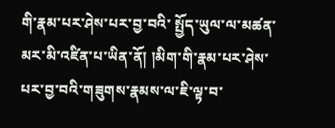གི་རྣམ་པར་ཤེས་པར་བྱ་བའི་ སྤྱོད་ཡུལ་ལ་མཚན་མར་མི་འཛིན་པ་ཡིན་ནོ། །མིག་གི་རྣམ་པར་ཤེས་པར་བྱ་བའི་གཟུགས་རྣམས་ལ་ཇི་ལྟ་བ་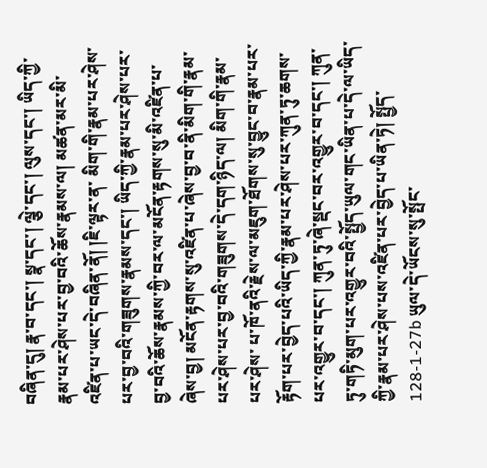བཞིན་དུ། རྣ་བ་དང་། སྣ་དང་། ལྕེ་དང་། ལུས་དང་། ཡིད་ཀྱི་རྣམ་པར་ཤེས་པར་བྱ་བའི་ཆོས་རྣམས་ལ། མཚན་མར་མི་འཛིན་པ་ཡང་དེ་བཞིན་ནོ། །ཇི་ལྟར་ན་ མིག་གི་རྣམ་པར་ཤེས་པར་བྱ་བའི་གཟུགས་རྣམས་དང་། ཡིད་ཀྱི་རྣམ་པར་ཤེས་པར་བྱ་བའི་ཆོས་རྣམས་ཀྱི་བར་ལ་མངོན་རྟགས་སུ་མི་འཛིན་པ་ཞེས་བྱ། མངོན་རྟགས་སུ་འཛིན་པ་ཞེས་བྱ་བ་ནི་མིག་གི་རྣམ་པར་ཤེས་པར་བྱ་བའི་གཟུགས་དེ་དག་ཉིད་ལ། མིག་གི་རྣམ་པར་ཤེས་ པ་ཁོ་ནའི་རྗེས་ལ་མཇུག་ཐོགས་སུ་བྱུང་བ་རྣམ་པར་རྟོག་པར་བྱེད་པའི་ཡིད་ཀྱི་རྣམ་པར་ཤེས་པར་ཀུན་ཏུ་ཆགས་པར་འགྱུར་བ་དང་། ཀུན་ཏུ་ཞེ་སྡང་བར་འགྱུར་བ་དང་། ཀུན་ཏུ་གཏི་མུག་པར་འགྱུར་བའི་སྤྱོད་ཡུལ་གང་ཡིན་པ་དེ་ལ་ཡིད་ཀྱི་རྣམ་པར་ཤེས་པས་འཛིན་པར་བྱེད་པ་ཡིན་ཏེ། སྤྱོད་ 128-1-27b ཡུལ་དེ་ཡོངས་སུ་སྤོང་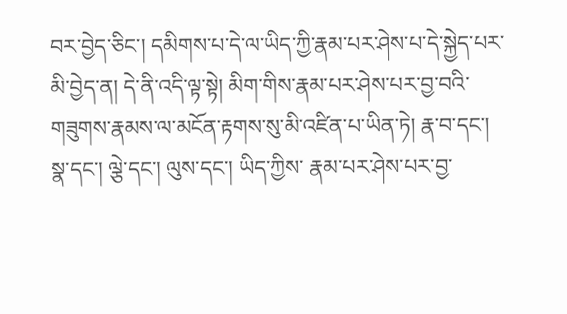བར་བྱེད་ཅིང་། དམིགས་པ་དེ་ལ་ཡིད་ཀྱི་རྣམ་པར་ཤེས་པ་དེ་སྐྱེད་པར་མི་བྱེད་ན། དེ་ནི་འདི་ལྟ་སྟེ། མིག་གིས་རྣམ་པར་ཤེས་པར་བྱ་བའི་གཟུགས་རྣམས་ལ་མངོན་རྟགས་སུ་མི་འཛིན་པ་ཡིན་ཏེ། རྣ་བ་དང་། སྣ་དང་། ལྕེ་དང་། ལུས་དང་། ཡིད་ཀྱིས་ རྣམ་པར་ཤེས་པར་བྱ་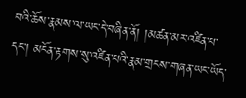བའི་ཆོས་རྣམས་ལ་ཡང་དེ་བཞིན་ནོ། །མཚན་མར་འཛིན་པ་དང་། མངོན་རྟགས་སུ་འཛིན་པའི་རྣམ་གྲངས་གཞན་ཡང་ཡོད་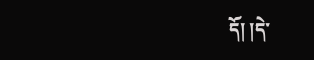དོ། །དེ་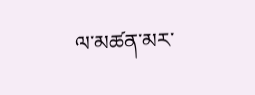ལ་མཚན་མར་